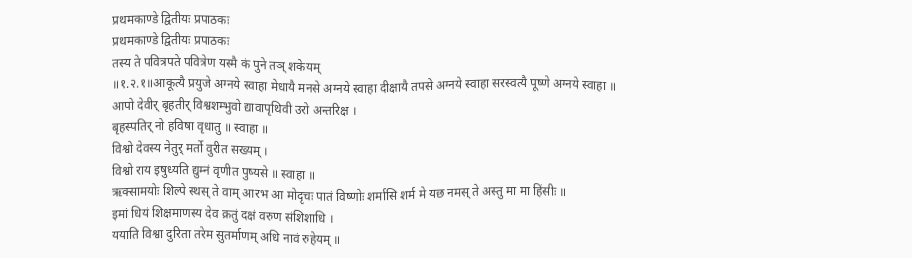प्रथमकाण्डे द्वितीयः प्रपाठकः
प्रथमकाण्डे द्वितीयः प्रपाठकः
तस्य ते पवित्रपते पवित्रेण यस्मै कं पुने तञ् शकेयम्
॥१.२.१॥आकूत्यै प्रयुजे अग्नये स्वाहा मेधायै मनसे अग्नये स्वाहा दीक्षायै तपसे अग्नये स्वाहा सरस्वत्यै पूष्णे अग्नये स्वाहा ॥
आपो देवीर् बृहतीर् विश्वशम्भुवो द्यावापृथिवी उरो अन्तरिक्ष ।
बृहस्पतिर् नो हविषा वृधातु ॥ स्वाहा ॥
विश्वो देवस्य नेतुर् मर्तो वुरीत सख्यम् ।
विश्वो राय इषुध्यति द्युम्नं वृणीत पुष्यसे ॥ स्वाहा ॥
ऋक्सामयोः शिल्पे स्थस् ते वाम् आरभ आ मोदृचः पातं विष्णोः शर्मासि शर्म मे यछ नमस् ते अस्तु मा मा हिंसीः ॥
इमां धियं शिक्षमाणस्य देव क्रतुं दक्षं वरुण संशिशाधि ।
ययाति विश्वा दुरिता तरेम सुतर्माणम् अधि नावं रुहेयम् ॥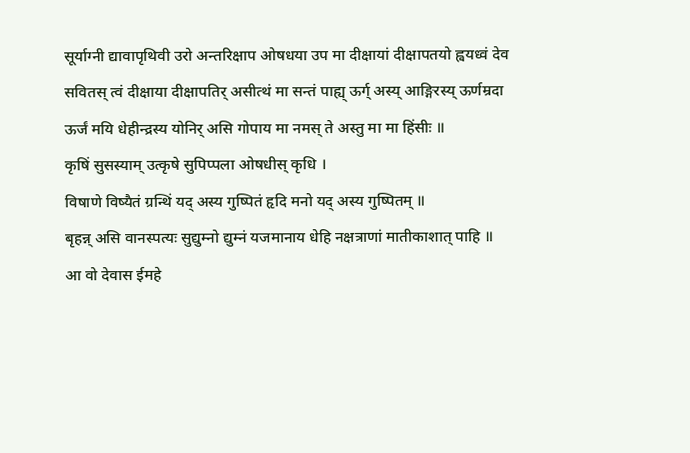सूर्याग्नी द्यावापृथिवी उरो अन्तरिक्षाप ओषधया उप मा दीक्षायां दीक्षापतयो ह्वयध्वं देव सवितस् त्वं दीक्षाया दीक्षापतिर् असीत्थं मा सन्तं पाह्य् ऊर्ग् अस्य् आङ्गिरस्य् ऊर्णम्रदा ऊर्जं मयि धेहीन्द्रस्य योनिर् असि गोपाय मा नमस् ते अस्तु मा मा हिंसीः ॥
कृषिं सुसस्याम् उत्कृषे सुपिप्पला ओषधीस् कृधि ।
विषाणे विष्यैतं ग्रन्थिं यद् अस्य गुष्पितं हृदि मनो यद् अस्य गुष्पितम् ॥
बृहन्न् असि वानस्पत्यः सुद्युम्नो द्युम्नं यजमानाय धेहि नक्षत्राणां मातीकाशात् पाहि ॥
आ वो देवास ईमहे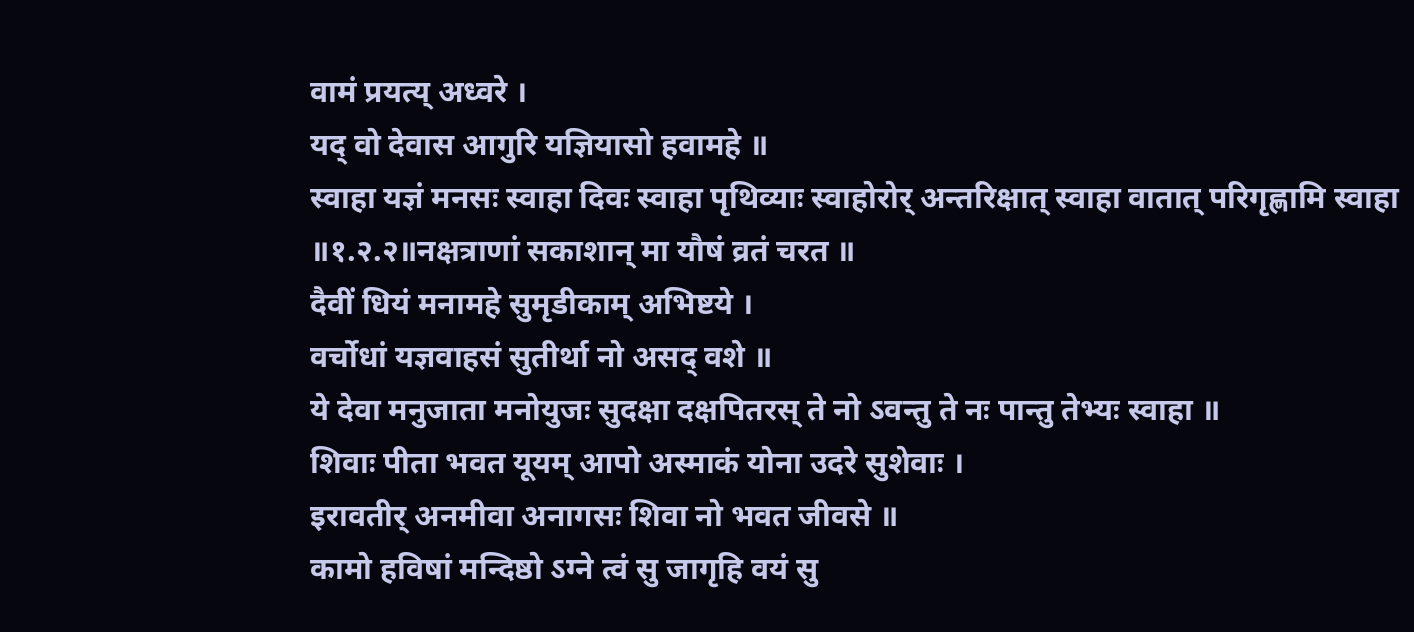वामं प्रयत्य् अध्वरे ।
यद् वो देवास आगुरि यज्ञियासो हवामहे ॥
स्वाहा यज्ञं मनसः स्वाहा दिवः स्वाहा पृथिव्याः स्वाहोरोर् अन्तरिक्षात् स्वाहा वातात् परिगृह्णामि स्वाहा
॥१.२.२॥नक्षत्राणां सकाशान् मा यौषं व्रतं चरत ॥
दैवीं धियं मनामहे सुमृडीकाम् अभिष्टये ।
वर्चोधां यज्ञवाहसं सुतीर्था नो असद् वशे ॥
ये देवा मनुजाता मनोयुजः सुदक्षा दक्षपितरस् ते नो ऽवन्तु ते नः पान्तु तेभ्यः स्वाहा ॥
शिवाः पीता भवत यूयम् आपो अस्माकं योना उदरे सुशेवाः ।
इरावतीर् अनमीवा अनागसः शिवा नो भवत जीवसे ॥
कामो हविषां मन्दिष्ठो ऽग्ने त्वं सु जागृहि वयं सु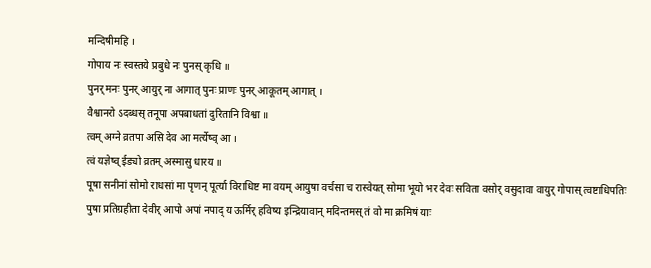मन्दिषीमहि ।
गोपाय नः स्वस्तये प्रबुधे नः पुनस् कृधि ॥
पुनर् मनः पुनर् आयुर् ना आगात् पुनः प्राणः पुनर् आकूतम् आगात् ।
वैश्वानरो ऽदब्धस् तनूपा अपबाधतां दुरितानि विश्वा ॥
त्वम् अग्ने व्रतपा असि देव आ मर्त्येष्व् आ ।
त्वं यज्ञेष्व् ईड्यो व्रतम् अस्मासु धारय ॥
पूषा सनीनां सोमो राधसां मा पृणन् पूर्त्या विराधिष्ट मा वयम् आयुषा वर्चसा च रास्वेयत् सोमा भूयो भर देवः सविता वसोर् वसुदावा वायुर् गोपास् त्वष्टाधिपतिः पुषा प्रतिग्रहीता देवीर् आपो अपां नपाद् य ऊर्मिर् हविष्य इन्द्रियावान् मदिन्तमस् तं वो मा क्रमिषं याः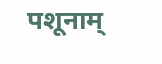पशूनाम्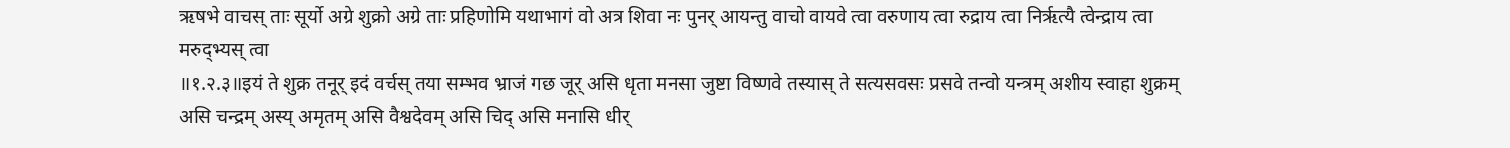ऋषभे वाचस् ताः सूर्यो अग्रे शुक्रो अग्रे ताः प्रहिणोमि यथाभागं वो अत्र शिवा नः पुनर् आयन्तु वाचो वायवे त्वा वरुणाय त्वा रुद्राय त्वा निरृत्यै त्वेन्द्राय त्वा मरुद्भ्यस् त्वा
॥१.२.३॥इयं ते शुक्र तनूर् इदं वर्चस् तया सम्भव भ्राजं गछ जूर् असि धृता मनसा जुष्टा विष्णवे तस्यास् ते सत्यसवसः प्रसवे तन्वो यन्त्रम् अशीय स्वाहा शुक्रम् असि चन्द्रम् अस्य् अमृतम् असि वैश्वदेवम् असि चिद् असि मनासि धीर्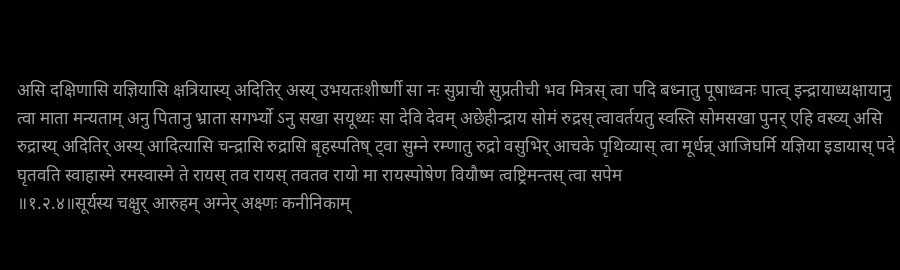असि दक्षिणासि यज्ञियासि क्षत्रियास्य् अदितिर् अस्य् उभयतःशीर्ष्णी सा नः सुप्राची सुप्रतीची भव मित्रस् त्वा पदि बध्नातु पूषाध्वनः पात्व् इन्द्रायाध्यक्षायानु त्वा माता मन्यताम् अनु पितानु भ्राता सगर्भ्यो ऽनु सखा सयूथ्यः सा देवि देवम् अछेहीन्द्राय सोमं रुद्रस् त्वावर्तयतु स्वस्ति सोमसखा पुनर् एहि वस्व्य् असि रुद्रास्य् अदितिर् अस्य् आदित्यासि चन्द्रासि रुद्रासि बृहस्पतिष् ट्वा सुम्ने रम्णातु रुद्रो वसुभिर् आचके पृथिव्यास् त्वा मूर्धन्न् आजिघर्मि यज्ञिया इडायास् पदे घृतवति स्वाहास्मे रमस्वास्मे ते रायस् तव रायस् तवतव रायो मा रायस्पोषेण वियौष्म त्वष्ट्रिमन्तस् त्वा सपेम
॥१.२.४॥सूर्यस्य चक्षुर् आरुहम् अग्नेर् अक्ष्णः कनीनिकाम्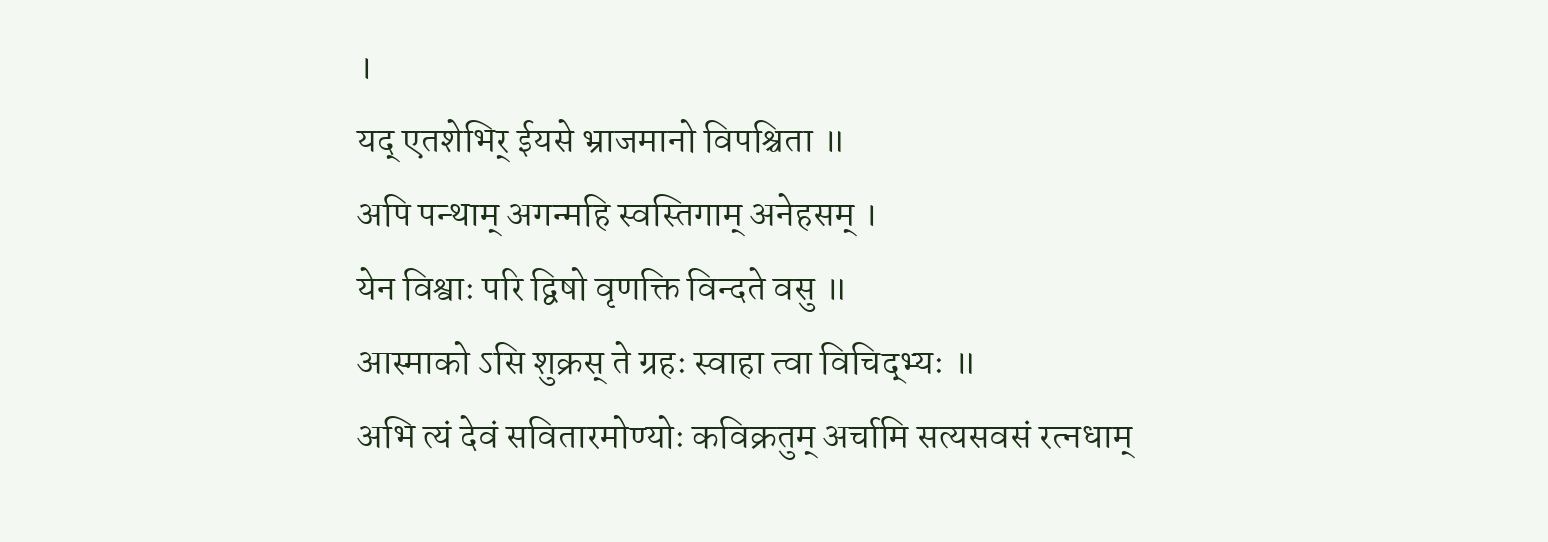।
यद् एतशेभिर् ईयसे भ्राजमानो विपश्चिता ॥
अपि पन्थाम् अगन्महि स्वस्तिगाम् अनेहसम् ।
येन विश्वाः परि द्विषो वृणक्ति विन्दते वसु ॥
आस्माको ऽसि शुक्रस् ते ग्रहः स्वाहा त्वा विचिद्भ्यः ॥
अभि त्यं देवं सवितारमोण्योः कविक्रतुम् अर्चामि सत्यसवसं रत्नधाम्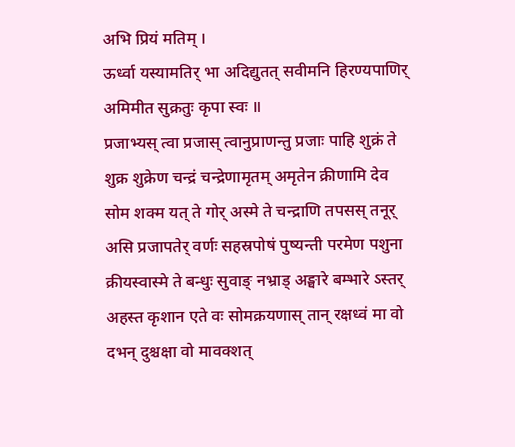अभि प्रियं मतिम् ।
ऊर्ध्वा यस्यामतिर् भा अदिद्युतत् सवीमनि हिरण्यपाणिर् अमिमीत सुक्रतुः कृपा स्वः ॥
प्रजाभ्यस् त्वा प्रजास् त्वानुप्राणन्तु प्रजाः पाहि शुक्रं ते शुक्र शुक्रेण चन्द्रं चन्द्रेणामृतम् अमृतेन क्रीणामि देव सोम शक्म यत् ते गोर् अस्मे ते चन्द्राणि तपसस् तनूर् असि प्रजापतेर् वर्णः सहस्रपोषं पुष्यन्ती परमेण पशुना क्रीयस्वास्मे ते बन्धुः सुवाङ् नभ्राड् अङ्घारे बम्भारे ऽस्तर् अहस्त कृशान एते वः सोमक्रयणास् तान् रक्षध्वं मा वो दभन् दुश्चक्षा वो मावक्शत्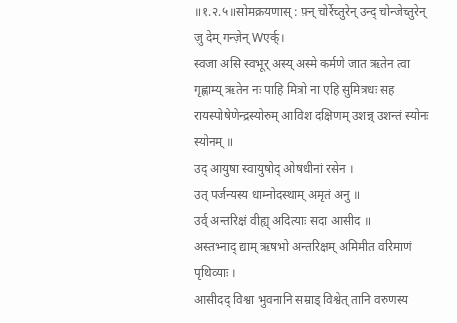॥१.२.५॥सोमक्रयणास् : फ़्न् चोर्रेच्तुरेन् उन्द् चोन्जेच्तुरेन् ज़ु देम् गन्ज़ेन् Wएर्क्।
स्वजा असि स्वभूर् अस्य् अस्मे कर्मणे जात ऋतेन त्वा गृह्णाम्य् ऋतेन नः पाहि मित्रो ना एहि सुमित्रधः सह रायस्पोषेणेन्द्रस्योरुम् आविश दक्षिणम् उशन्न् उशन्तं स्योनः स्योनम् ॥
उद् आयुषा स्वायुषोद् ओषधीनां रसेन ।
उत् पर्जन्यस्य धाम्नोदस्थाम् अमृतं अनु ॥
उर्व् अन्तरिक्षं वीह्य् अदित्याः सदा आसीद ॥
अस्तभ्नाद् द्याम् ऋषभो अन्तरिक्षम् अमिमीत वरिमाणं पृथिव्याः ।
आसीदद् विश्वा भुवनानि सम्राड् विश्वेत् तानि वरुणस्य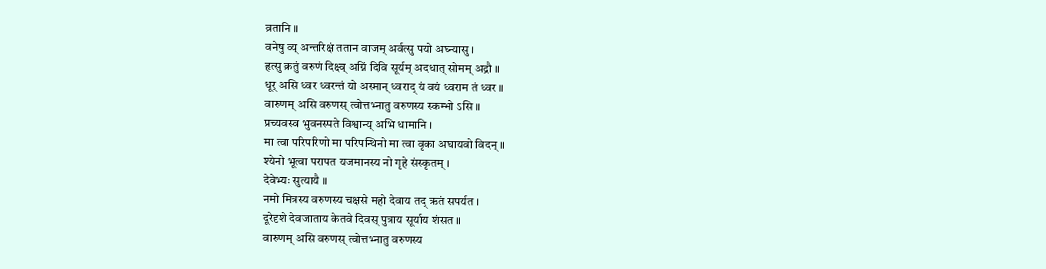व्रतानि ॥
वनेषु व्य् अन्तरिक्षं ततान वाजम् अर्वत्सु पयो अघ्न्यासु ।
हृत्सु क्रतुं वरुणं दिक्ष्व् अग्निं दिवि सूर्यम् अदधात् सोमम् अद्रौ ॥
धूर् असि ध्वर ध्वरन्तं यो अस्मान् ध्वराद् यं वयं ध्वराम तं ध्वर ॥
वारुणम् असि वरुणस् त्वोत्तभ्नातु वरुणस्य स्कम्भो ऽसि ॥
प्रच्यवस्व भुवनस्पते विश्वान्य् अभि धामानि ।
मा त्वा परिपरिणो मा परिपन्थिनो मा त्वा वृका अघायवो विदन् ॥
श्येनो भूत्वा परापत यजमानस्य नो गृहे संस्कृतम् ।
देवेभ्यः सुत्यायै ॥
नमो मित्रस्य वरुणस्य चक्षसे महो देवाय तद् ऋतं सपर्यत ।
दूरेदृशे देवजाताय केतवे दिवस् पुत्राय सूर्याय शंसत ॥
वारुणम् असि वरुणस् त्वोत्तभ्नातु वरुणस्य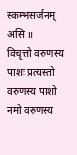स्कम्भसर्जनम् असि ॥
विचृत्तो वरुणस्य पाशः प्रत्यस्तो वरुणस्य पाशो नमो वरुणस्य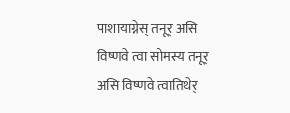पाशायाग्नेस् तनूर् असि विष्णवे त्वा सोमस्य तनूर् असि विष्णवे त्वातिथेर्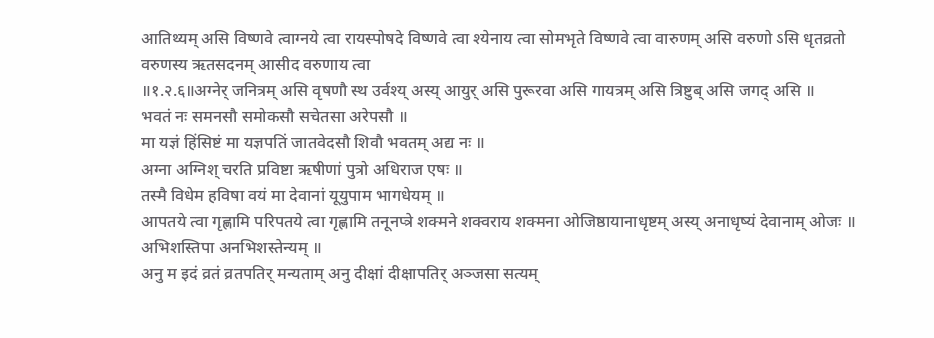आतिथ्यम् असि विष्णवे त्वाग्नये त्वा रायस्पोषदे विष्णवे त्वा श्येनाय त्वा सोमभृते विष्णवे त्वा वारुणम् असि वरुणो ऽसि धृतव्रतो वरुणस्य ऋतसदनम् आसीद वरुणाय त्वा
॥१.२.६॥अग्नेर् जनित्रम् असि वृषणौ स्थ उर्वश्य् अस्य् आयुर् असि पुरूरवा असि गायत्रम् असि त्रिष्टुब् असि जगद् असि ॥
भवतं नः समनसौ समोकसौ सचेतसा अरेपसौ ॥
मा यज्ञं हिंसिष्टं मा यज्ञपतिं जातवेदसौ शिवौ भवतम् अद्य नः ॥
अग्ना अग्निश् चरति प्रविष्टा ऋषीणां पुत्रो अधिराज एषः ॥
तस्मै विधेम हविषा वयं मा देवानां यूयुपाम भागधेयम् ॥
आपतये त्वा गृह्णामि परिपतये त्वा गृह्णामि तनूनप्त्रे शक्मने शक्वराय शक्मना ओजिष्ठायानाधृष्टम् अस्य् अनाधृष्यं देवानाम् ओजः ॥ अभिशस्तिपा अनभिशस्तेन्यम् ॥
अनु म इदं व्रतं व्रतपतिर् मन्यताम् अनु दीक्षां दीक्षापतिर् अञ्जसा सत्यम्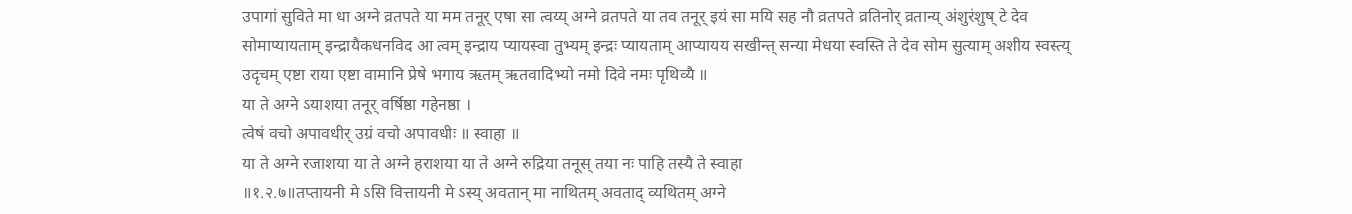उपागां सुविते मा धा अग्ने व्रतपते या मम तनूर् एषा सा त्वय्य् अग्ने व्रतपते या तव तनूर् इयं सा मयि सह नौ व्रतपते व्रतिनोर् व्रतान्य् अंशुरंशुष् टे देव सोमाप्यायताम् इन्द्रायैकधनविद आ त्वम् इन्द्राय प्यायस्वा तुभ्यम् इन्द्रः प्यायताम् आप्यायय सखीन्त् सन्या मेधया स्वस्ति ते देव सोम सुत्याम् अशीय स्वस्त्य् उदृचम् एष्टा राया एष्टा वामानि प्रेषे भगाय ऋतम् ऋतवादिभ्यो नमो दिवे नमः पृथिव्यै ॥
या ते अग्ने ऽयाशया तनूर् वर्षिष्ठा गहेनष्ठा ।
त्वेषं वचो अपावधीर् उग्रं वचो अपावधीः ॥ स्वाहा ॥
या ते अग्ने रजाशया या ते अग्ने हराशया या ते अग्ने रुद्रिया तनूस् तया नः पाहि तस्यै ते स्वाहा
॥१.२.७॥तप्तायनी मे ऽसि वित्तायनी मे ऽस्य् अवतान् मा नाथितम् अवताद् व्यथितम् अग्ने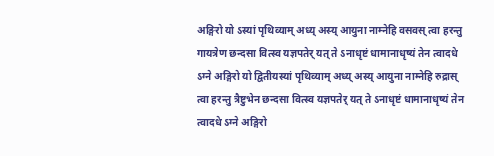अङ्गिरो यो ऽस्यां पृथिव्याम् अध्य् अस्य् आयुना नाम्नेहि वसवस् त्वा हरन्तु गायत्रेण छन्दसा वित्स्व यज्ञपतेर् यत् ते ऽनाधृष्टं धामानाधृष्यं तेन त्वादधे ऽग्ने अङ्गिरो यो द्वितीयस्यां पृथिव्याम् अध्य् अस्य् आयुना नाम्नेहि रुद्रास् त्वा हरन्तु त्रैष्टुभेन छन्दसा वित्स्व यज्ञपतेर् यत् ते ऽनाधृष्टं धामानाधृष्यं तेन त्वादधे ऽग्ने अङ्गिरो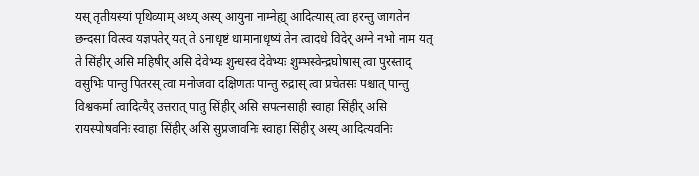यस् तृतीयस्यां पृथिव्याम् अध्य् अस्य् आयुना नाम्नेह्य् आदित्यास् त्वा हरन्तु जागतेन छन्दसा वित्स्व यज्ञपतेर् यत् ते ऽनाधृष्टं धामानाधृष्यं तेन त्वादधे विदेर् अग्ने नभो नाम यत् ते सिंहीर् असि महिषीर् असि देवेभ्यः शुन्धस्व देवेभ्यः शुम्भस्वेन्द्रघोषास् त्वा पुरस्ताद् वसुभिः पान्तु पितरस् त्वा मनोजवा दक्षिणतः पान्तु रुद्रास् त्वा प्रचेतसः पश्चात् पान्तु विश्वकर्मा त्वादित्यैर् उत्तरात् पातु सिंहीर् असि सपत्नसाही स्वाहा सिंहीर् असि रायस्पोषवनिः स्वाहा सिंहीर् असि सुप्रजावनिः स्वाहा सिंहीर् अस्य् आदित्यवनिः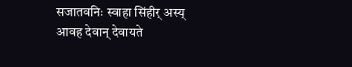सजातवनिः स्वाहा सिंहीर् अस्य् आवह देवान् देवायते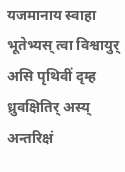यजमानाय स्वाहा भूतेभ्यस् त्वा विश्वायुर् असि पृथिवीं दृम्ह ध्रुवक्षितिर् अस्य् अन्तरिक्षं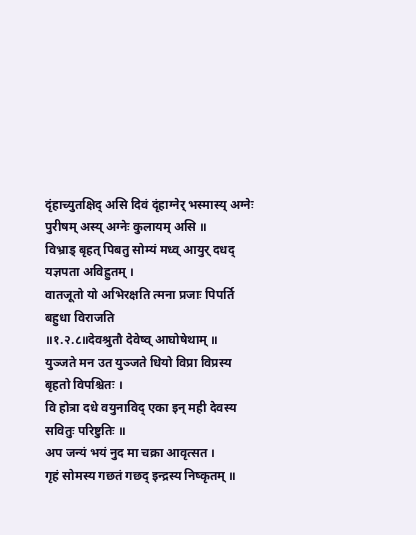दृंहाच्युतक्षिद् असि दिवं दृंहाग्नेर् भस्मास्य् अग्नेः पुरीषम् अस्य् अग्नेः कुलायम् असि ॥
विभ्राड् बृहत् पिबतु सोम्यं मध्व् आयुर् दधद् यज्ञपता अविह्रुतम् ।
वातजूतो यो अभिरक्षति त्मना प्रजाः पिपर्ति बहुधा विराजति
॥१.२.८॥देवश्रुतौ देवेष्व् आघोषेथाम् ॥
युञ्जते मन उत युञ्जते धियो विप्रा विप्रस्य बृहतो विपश्चितः ।
वि होत्रा दधे वयुनाविद् एका इन् मही देवस्य सवितुः परिष्टुतिः ॥
अप जन्यं भयं नुद मा चक्रा आवृत्सत ।
गृहं सोमस्य गछतं गछद् इन्द्रस्य निष्कृतम् ॥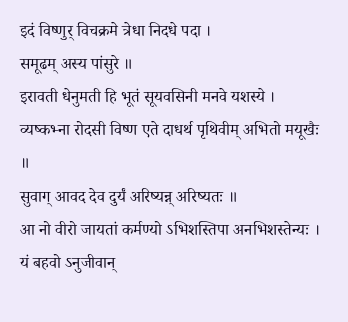इदं विष्णुर् विचक्रमे त्रेधा निदधे पदा ।
समूढम् अस्य पांसुरे ॥
इरावती धेनुमती हि भूतं सूयवसिनी मनवे यशस्ये ।
व्यष्कभ्ना रोदसी विष्ण एते दाधर्थ पृथिवीम् अभितो मयूखैः ॥
सुवाग् आवद देव दुर्यं अरिष्यन्न् अरिष्यतः ॥
आ नो वीरो जायतां कर्मण्यो ऽभिशस्तिपा अनभिशस्तेन्यः ।
यं बहवो ऽनुजीवान्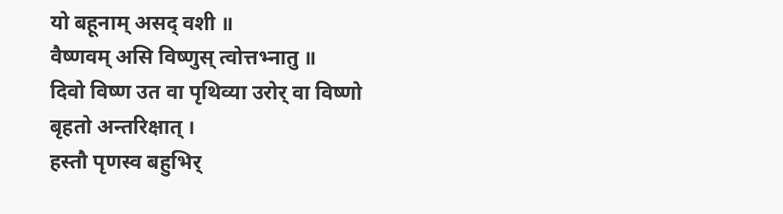यो बहूनाम् असद् वशी ॥
वैष्णवम् असि विष्णुस् त्वोत्तभ्नातु ॥
दिवो विष्ण उत वा पृथिव्या उरोर् वा विष्णो बृहतो अन्तरिक्षात् ।
हस्तौ पृणस्व बहुभिर्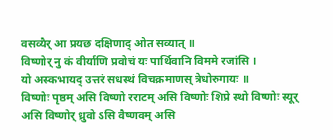वसव्यैर् आ प्रयछ दक्षिणाद् ओत सव्यात् ॥
विष्णोर् नु कं वीर्याणि प्रवोचं यः पार्थिवानि विममे रजांसि ।
यो अस्कभायद् उत्तरं सधस्थं विचक्रमाणस् त्रेधोरुगायः ॥
विष्णोः पृष्ठम् असि विष्णो रराटम् असि विष्णोः शिप्रे स्थो विष्णोः स्यूर् असि विष्णोर् ध्रुवो ऽसि वैष्णवम् असि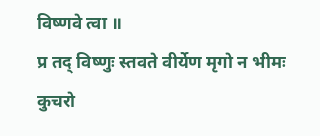विष्णवे त्वा ॥
प्र तद् विष्णुः स्तवते वीर्येण मृगो न भीमः कुचरो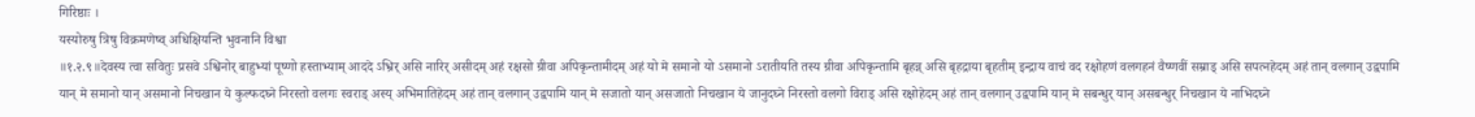गिरिष्ठाः ।
यस्योरुषु त्रिषु विक्रमणेष्व् अधिक्षियन्ति भुवनानि विश्वा
॥१.२.९॥देवस्य त्वा सवितुः प्रसवे ऽश्विनोर् बाहुभ्यां पूष्णो हस्ताभ्याम् आददे ऽभ्रिर् असि नारिर् असीदम् अहं रक्षसो ग्रीवा अपिकृन्तामीदम् अहं यो मे समानो यो ऽसमानो ऽरातीयति तस्य ग्रीवा अपिकृन्तामि बृहन्न् असि बृहद्राया बृहतीम् इन्द्राय वाचं वद रक्षोहणं वलगहनं वैष्णवीं सम्राड् असि सपत्नहेदम् अहं तान् वलगान् उद्वपामि यान् मे समानो यान् असमानो निचखान ये कुल्फदघ्ने निरस्तो वलगः स्वराड् अस्य् अभिमातिहेदम् अहं तान् वलगान् उद्वपामि यान् मे सजातो यान् असजातो निचखान ये जानुदघ्ने निरस्तो वलगो विराड् असि रक्षोहेदम् अहं तान् वलगान् उद्वपामि यान् मे सबन्धुर् यान् असबन्धुर् निचखान ये नाभिदघ्ने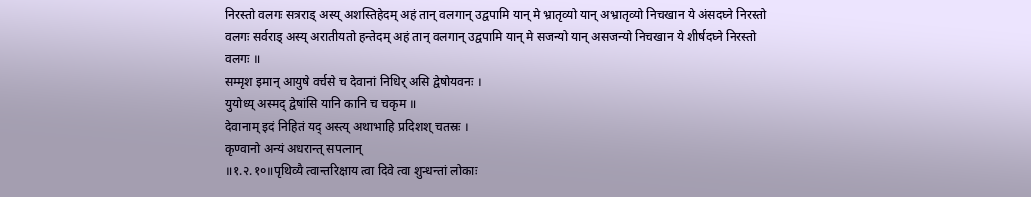निरस्तो वलगः सत्रराड् अस्य् अशस्तिहेदम् अहं तान् वलगान् उद्वपामि यान् मे भ्रातृव्यो यान् अभ्रातृव्यो निचखान ये अंसदघ्ने निरस्तो वलगः सर्वराड् अस्य् अरातीयतो हन्तेदम् अहं तान् वलगान् उद्वपामि यान् मे सजन्यो यान् असजन्यो निचखान ये शीर्षदघ्ने निरस्तो वलगः ॥
सम्मृश इमान् आयुषे वर्चसे च देवानां निधिर् असि द्वेषोयवनः ।
युयोध्य् अस्मद् द्वेषांसि यानि कानि च चकृम ॥
देवानाम् इदं निहितं यद् अस्त्य् अथाभाहि प्रदिशश् चतस्रः ।
कृण्वानो अन्यं अधरान्त् सपत्नान्
॥१.२.१०॥पृथिव्यै त्वान्तरिक्षाय त्वा दिवे त्वा शुन्धन्तां लोकाः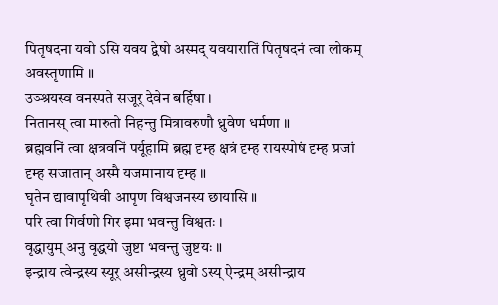पितृषदना यवो ऽसि यवय द्वेषो अस्मद् यवयारातिं पितृषदनं त्वा लोकम् अवस्तृणामि ॥
उञ्श्रयस्व वनस्पते सजूर् देवेन बर्हिषा ।
नितानस् त्वा मारुतो निहन्तु मित्रावरुणौ ध्रुवेण धर्मणा ॥
ब्रह्मवनिं त्वा क्षत्रवनिं पर्यूहामि ब्रह्म दृम्ह क्षत्रं दृम्ह रायस्पोषं दृम्ह प्रजां दृम्ह सजातान् अस्मै यजमानाय दृम्ह ॥
घृतेन द्यावापृथिवी आपृण विश्वजनस्य छायासि ॥
परि त्वा गिर्वणो गिर इमा भवन्तु विश्वतः ।
वृद्धायुम् अनु वृद्धयो जुष्टा भवन्तु जुष्टयः ॥
इन्द्राय त्वेन्द्रस्य स्यूर् असीन्द्रस्य ध्रुवो ऽस्य् ऐन्द्रम् असीन्द्राय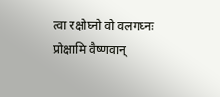त्वा रक्षोघ्नो वो वलगघ्नः प्रोक्षामि वैष्णवान्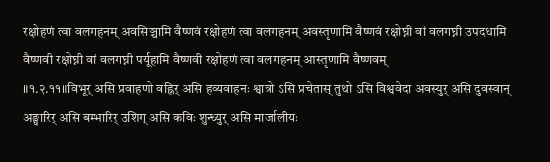रक्षोहणं त्वा वलगहनम् अवसिञ्चामि वैष्णवं रक्षोहणं त्वा वलगहनम् अवस्तृणामि वैष्णवं रक्षोघ्नी वां वलगघ्नी उपदधामि वैष्णवी रक्षोघ्नी वां वलगघ्नी पर्यूहामि वैष्णवी रक्षोहणं त्वा वलगहनम् आस्तृणामि वैष्णवम्
॥१.२.११॥विभूर् असि प्रवाहणो वह्निर् असि हव्यवाहनः श्वात्रो ऽसि प्रचेतास् तुथो ऽसि विश्ववेदा अवस्युर् असि दुवस्वान् अङ्घारिर् असि बम्भारिर् उशिग् असि कविः शुन्ध्युर् असि मार्जालीयः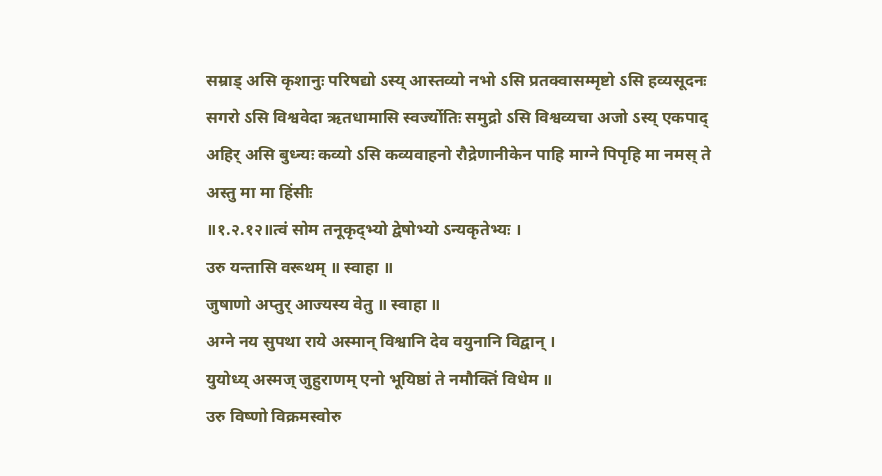सम्राड् असि कृशानुः परिषद्यो ऽस्य् आस्तव्यो नभो ऽसि प्रतक्वासम्मृष्टो ऽसि हव्यसूदनः सगरो ऽसि विश्ववेदा ऋतधामासि स्वर्ज्योतिः समुद्रो ऽसि विश्वव्यचा अजो ऽस्य् एकपाद् अहिर् असि बुध्न्यः कव्यो ऽसि कव्यवाहनो रौद्रेणानीकेन पाहि माग्ने पिपृहि मा नमस् ते अस्तु मा मा हिंसीः
॥१.२.१२॥त्वं सोम तनूकृद्भ्यो द्वेषोभ्यो ऽन्यकृतेभ्यः ।
उरु यन्तासि वरूथम् ॥ स्वाहा ॥
जुषाणो अप्तुर् आज्यस्य वेतु ॥ स्वाहा ॥
अग्ने नय सुपथा राये अस्मान् विश्वानि देव वयुनानि विद्वान् ।
युयोध्य् अस्मज् जुहुराणम् एनो भूयिष्ठां ते नमौक्तिं विधेम ॥
उरु विष्णो विक्रमस्वोरु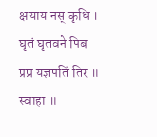क्षयाय नस् कृधि ।
घृतं घृतवने पिब प्रप्र यज्ञपतिं तिर ॥ स्वाहा ॥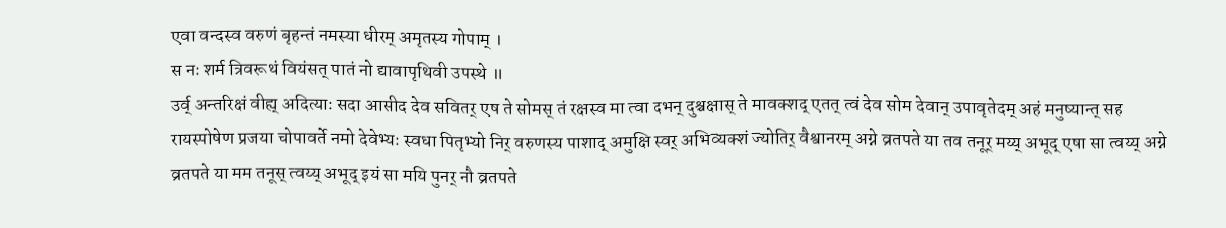एवा वन्दस्व वरुणं बृहन्तं नमस्या धीरम् अमृतस्य गोपाम् ।
स नः शर्म त्रिवरूथं वियंसत् पातं नो द्यावापृथिवी उपस्थे ॥
उर्व् अन्तरिक्षं वीह्य् अदित्याः सदा आसीद देव सवितर् एष ते सोमस् तं रक्षस्व मा त्वा दभन् दुश्चक्षास् ते मावक्शद् एतत् त्वं देव सोम देवान् उपावृतेदम् अहं मनुष्यान्त् सह रायस्पोषेण प्रजया चोपावर्ते नमो देवेभ्यः स्वधा पितृभ्यो निर् वरुणस्य पाशाद् अमुक्षि स्वर् अभिव्यक्शं ज्योतिर् वैश्वानरम् अग्ने व्रतपते या तव तनूर् मय्य् अभूद् एषा सा त्वय्य् अग्ने व्रतपते या मम तनूस् त्वय्य् अभूद् इयं सा मयि पुनर् नौ व्रतपते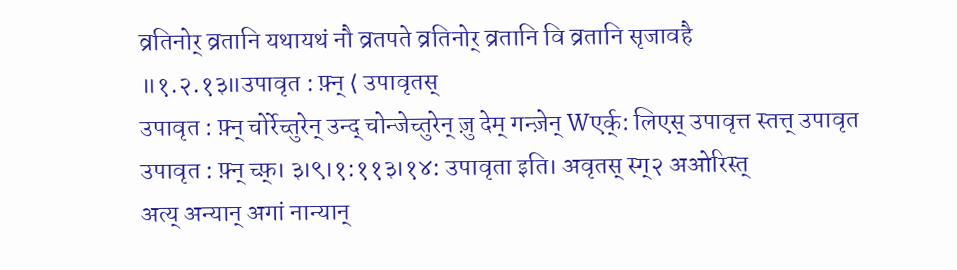व्रतिनोर् व्रतानि यथायथं नौ व्रतपते व्रतिनोर् व्रतानि वि व्रतानि सृजावहै
॥१.२.१३॥उपावृत : फ़्न् ⟨ उपावृतस्
उपावृत : फ़्न् चोर्रेच्तुरेन् उन्द् चोन्जेच्तुरेन् ज़ु देम् गन्ज़ेन् Wएर्क्: लिएस् उपावृत्त स्तत्त् उपावृत
उपावृत : फ़्न् च्फ़्। ३।९।१:११३।१४: उपावृता इति। अवृतस् स्ग्२ अओरिस्त्
अत्य् अन्यान् अगां नान्यान्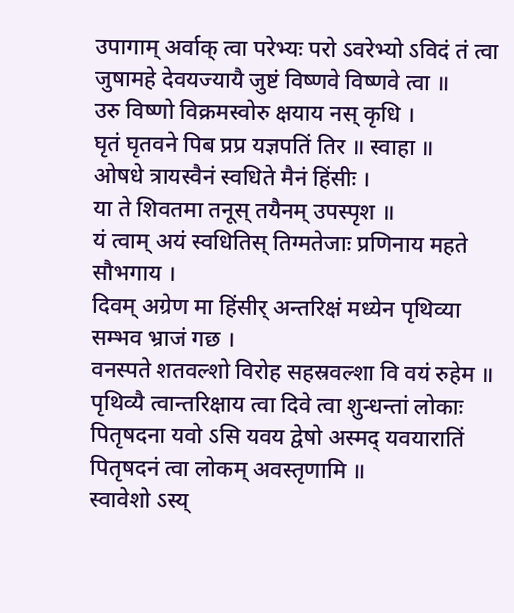उपागाम् अर्वाक् त्वा परेभ्यः परो ऽवरेभ्यो ऽविदं तं त्वा जुषामहे देवयज्यायै जुष्टं विष्णवे विष्णवे त्वा ॥
उरु विष्णो विक्रमस्वोरु क्षयाय नस् कृधि ।
घृतं घृतवने पिब प्रप्र यज्ञपतिं तिर ॥ स्वाहा ॥
ओषधे त्रायस्वैनं स्वधिते मैनं हिंसीः ।
या ते शिवतमा तनूस् तयैनम् उपस्पृश ॥
यं त्वाम् अयं स्वधितिस् तिग्मतेजाः प्रणिनाय महते सौभगाय ।
दिवम् अग्रेण मा हिंसीर् अन्तरिक्षं मध्येन पृथिव्या सम्भव भ्राजं गछ ।
वनस्पते शतवल्शो विरोह सहस्रवल्शा वि वयं रुहेम ॥
पृथिव्यै त्वान्तरिक्षाय त्वा दिवे त्वा शुन्धन्तां लोकाः पितृषदना यवो ऽसि यवय द्वेषो अस्मद् यवयारातिं पितृषदनं त्वा लोकम् अवस्तृणामि ॥
स्वावेशो ऽस्य्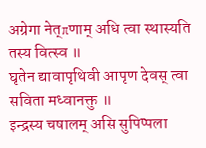अग्रेगा नेत्πणाम् अधि त्वा स्थास्यति तस्य वित्स्व ॥
घृतेन द्यावापृथिवी आपृण देवस् त्वा सविता मध्वानक्तु ॥
इन्द्रस्य चषालम् असि सुपिप्पला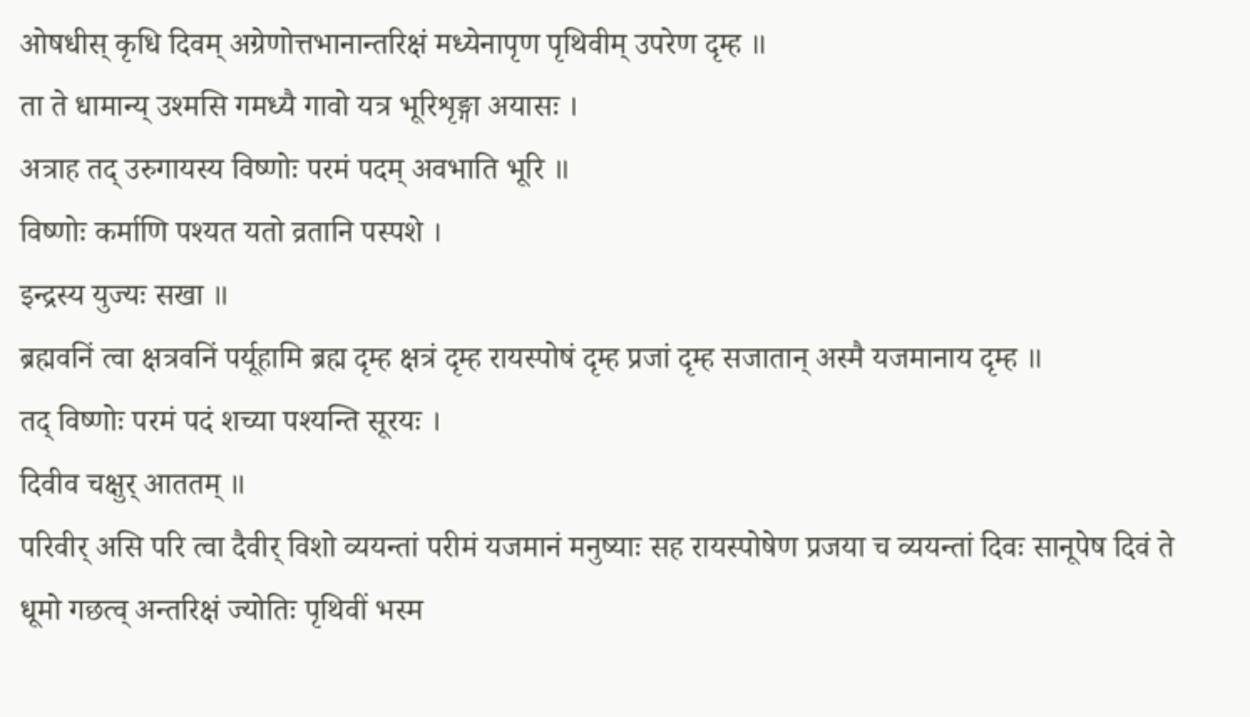ओषधीस् कृधि दिवम् अग्रेणोत्तभानान्तरिक्षं मध्येनापृण पृथिवीम् उपरेण दृम्ह ॥
ता ते धामान्य् उश्मसि गमध्यै गावो यत्र भूरिशृङ्गा अयासः ।
अत्राह तद् उरुगायस्य विष्णोः परमं पदम् अवभाति भूरि ॥
विष्णोः कर्माणि पश्यत यतो व्रतानि पस्पशे ।
इन्द्रस्य युज्यः सखा ॥
ब्रह्मवनिं त्वा क्षत्रवनिं पर्यूहामि ब्रह्म दृम्ह क्षत्रं दृम्ह रायस्पोषं दृम्ह प्रजां दृम्ह सजातान् अस्मै यजमानाय दृम्ह ॥
तद् विष्णोः परमं पदं शच्या पश्यन्ति सूरयः ।
दिवीव चक्षुर् आततम् ॥
परिवीर् असि परि त्वा दैवीर् विशो व्ययन्तां परीमं यजमानं मनुष्याः सह रायस्पोषेण प्रजया च व्ययन्तां दिवः सानूपेष दिवं ते धूमो गछत्व् अन्तरिक्षं ज्योतिः पृथिवीं भस्म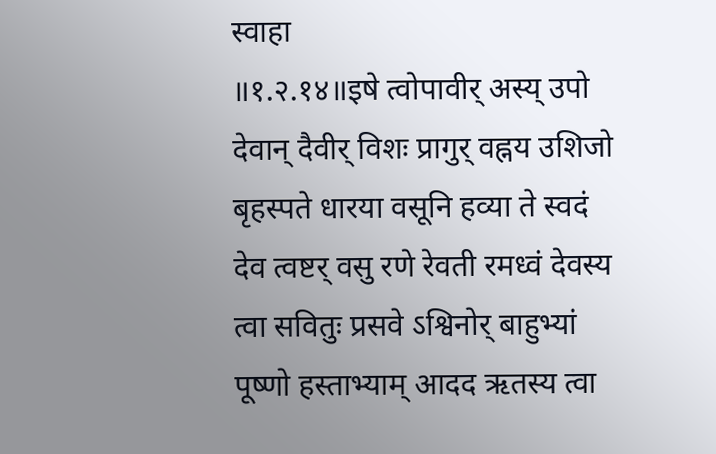स्वाहा
॥१.२.१४॥इषे त्वोपावीर् अस्य् उपो देवान् दैवीर् विशः प्रागुर् वह्नय उशिजो बृहस्पते धारया वसूनि हव्या ते स्वदं देव त्वष्टर् वसु रणे रेवती रमध्वं देवस्य त्वा सवितुः प्रसवे ऽश्विनोर् बाहुभ्यां पूष्णो हस्ताभ्याम् आदद ऋतस्य त्वा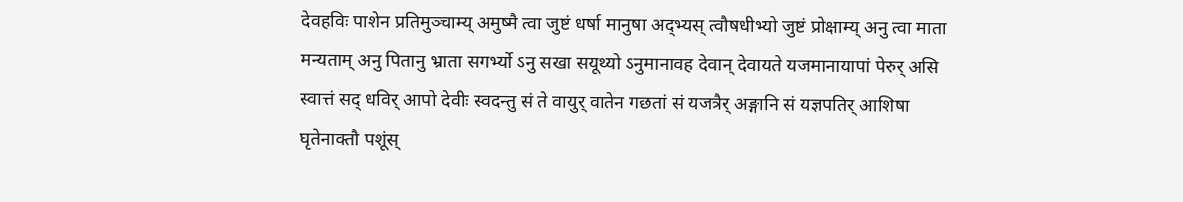देवहविः पाशेन प्रतिमुञ्चाम्य् अमुष्मै त्वा जुष्टं धर्षा मानुषा अद्भ्यस् त्वौषधीभ्यो जुष्टं प्रोक्षाम्य् अनु त्वा माता मन्यताम् अनु पितानु भ्राता सगर्भ्यो ऽनु सखा सयूथ्यो ऽनुमानावह देवान् देवायते यजमानायापां पेरुर् असि स्वात्तं सद् धविर् आपो देवीः स्वदन्तु सं ते वायुर् वातेन गछतां सं यजत्रैर् अङ्गानि सं यज्ञपतिर् आशिषा घृतेनाक्तौ पशूंस्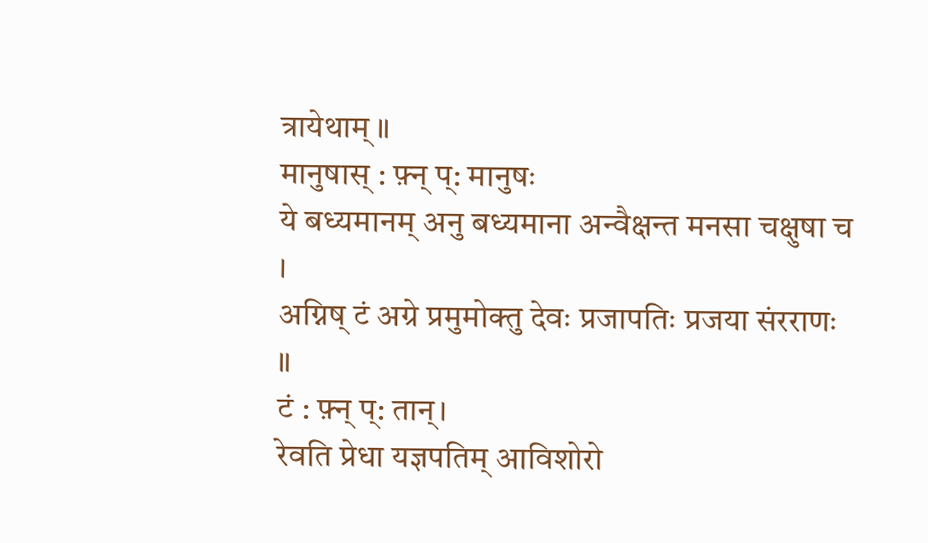त्रायेथाम् ॥
मानुषास् : फ़्न् प्: मानुषः
ये बध्यमानम् अनु बध्यमाना अन्वैक्षन्त मनसा चक्षुषा च ।
अग्निष् टं अग्रे प्रमुमोक्तु देवः प्रजापतिः प्रजया संरराणः ॥
टं : फ़्न् प्: तान्।
रेवति प्रेधा यज्ञपतिम् आविशोरो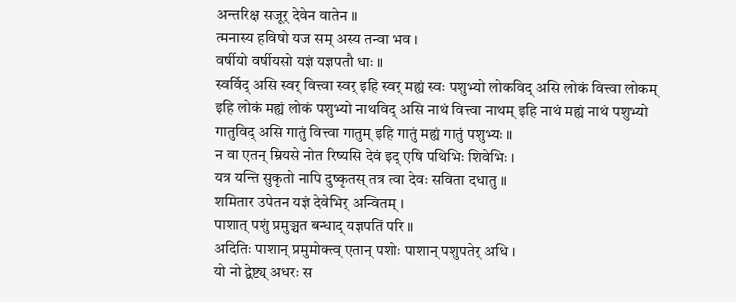अन्तरिक्ष सजूर् देवेन वातेन ॥
त्मनास्य हविषो यज सम् अस्य तन्वा भव ।
वर्षीयो वर्षीयसो यज्ञं यज्ञपतौ धाः ॥
स्वर्विद् असि स्वर् वित्त्वा स्वर् इहि स्वर् मह्यं स्वः पशुभ्यो लोकविद् असि लोकं वित्त्वा लोकम् इहि लोकं मह्यं लोकं पशुभ्यो नाथविद् असि नाथं वित्त्वा नाथम् इहि नाथं मह्यं नाथं पशुभ्यो गातुविद् असि गातुं वित्त्वा गातुम् इहि गातुं मह्यं गातुं पशुभ्यः ॥
न वा एतन् म्रियसे नोत रिष्यसि देवं इद् एषि पथिभिः शिवेभिः ।
यत्र यन्ति सुकृतो नापि दुष्कृतस् तत्र त्वा देवः सविता दधातु ॥
शमितार उपेतन यज्ञं देवेभिर् अन्वितम् ।
पाशात् पशुं प्रमुञ्चत बन्धाद् यज्ञपतिं परि ॥
अदितिः पाशान् प्रमुमोक्त्व् एतान् पशोः पाशान् पशुपतेर् अधि ।
यो नो द्वेष्ट्य् अधरः स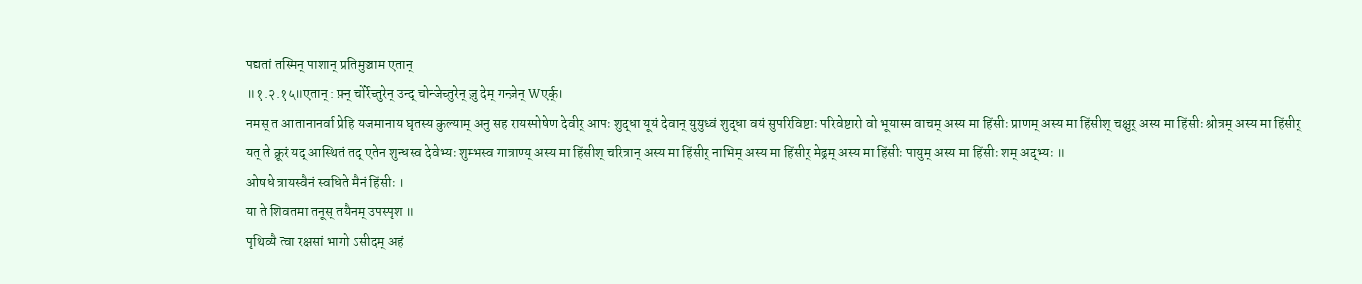पद्यतां तस्मिन् पाशान् प्रतिमुञ्चाम एतान्
॥१.२.१५॥एतान् : फ़्न् चोर्रेच्तुरेन् उन्द् चोन्जेच्तुरेन् ज़ु देम् गन्ज़ेन् Wएर्क्।
नमस् त आतानानर्वा प्रेहि यजमानाय घृतस्य कुल्याम् अनु सह रायस्पोषेण देवीर् आपः शुद्धा यूयं देवान् युयुध्वं शुद्धा वयं सुपरिविष्टाः परिवेष्टारो वो भूयास्म वाचम् अस्य मा हिंसीः प्राणम् अस्य मा हिंसीश् चक्षुर् अस्य मा हिंसीः श्रोत्रम् अस्य मा हिंसीर् यत् ते क्रूरं यद् आस्थितं तद् एतेन शुन्धस्व देवेभ्यः शुम्भस्व गात्राण्य् अस्य मा हिंसीश् चरित्रान् अस्य मा हिंसीर् नाभिम् अस्य मा हिंसीर् मेढ्रम् अस्य मा हिंसीः पायुम् अस्य मा हिंसीः शम् अद्भ्यः ॥
ओषधे त्रायस्वैनं स्वधिते मैनं हिंसीः ।
या ते शिवतमा तनूस् तयैनम् उपस्पृश ॥
पृथिव्यै त्वा रक्षसां भागो ऽसीदम् अहं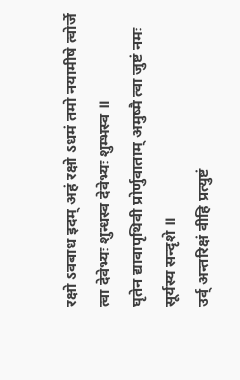रक्षो ऽवबाध इदम् अहं रक्षो ऽधमं तमो नयामीषे त्वोर्जे त्वा देवेभ्यः शुन्धस्व देवेभ्यः शुम्भस्व ॥
घृतेन द्यावापृथिवी प्रोर्णुवाताम् अमुष्मै त्वा जुष्टं नमः सूर्यस्य सन्दृशे ॥
उर्व् अन्तरिक्षं वीहि प्रत्युष्टं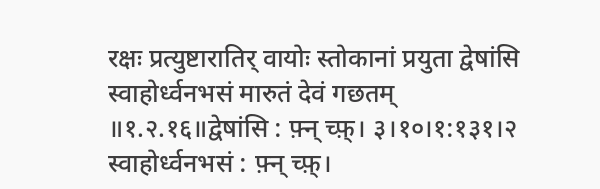रक्षः प्रत्युष्टारातिर् वायोः स्तोकानां प्रयुता द्वेषांसि स्वाहोर्ध्वनभसं मारुतं देवं गछतम्
॥१.२.१६॥द्वेषांसि : फ़्न् च्फ़्। ३।१०।१:१३१।२
स्वाहोर्ध्वनभसं : फ़्न् च्फ़्।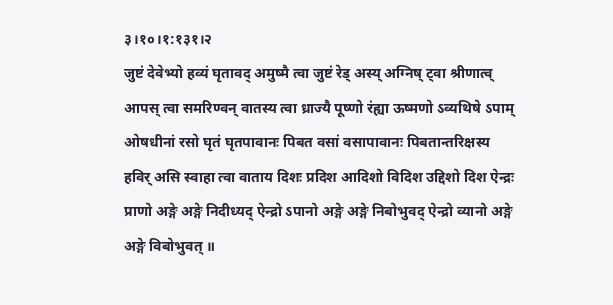३।१०।१:१३१।२
जुष्टं देवेभ्यो हव्यं घृतावद् अमुष्मै त्वा जुष्टं रेड् अस्य् अग्निष् ट्वा श्रीणात्व् आपस् त्वा समरिण्वन् वातस्य त्वा ध्राज्यै पूष्णो रंह्या ऊष्मणो ऽव्यथिषे ऽपाम् ओषधीनां रसो घृतं घृतपावानः पिबत वसां वसापावानः पिबतान्तरिक्षस्य हविर् असि स्वाहा त्वा वाताय दिशः प्रदिश आदिशो विदिश उद्दिशो दिश ऐन्द्रः प्राणो अङ्गे अङ्गे निदीध्यद् ऐन्द्रो ऽपानो अङ्गे अङ्गे निबोभुवद् ऐन्द्रो व्यानो अङ्गे अङ्गे विबोभुवत् ॥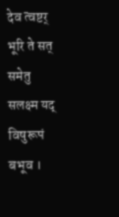देव त्वष्टर् भूरि ते सत् समेतु सलक्ष्म यद् विषुरूपं बभूव ।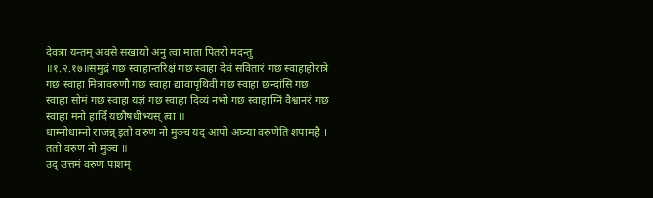देवत्रा यन्तम् अवसे सखायो अनु त्वा माता पितरो मदन्तु
॥१.२.१७॥समुद्रं गछ स्वाहान्तरिक्षं गछ स्वाहा देवं सवितारं गछ स्वाहाहोरात्रे गछ स्वाहा मित्रावरुणौ गछ स्वाहा द्यावापृथिवी गछ स्वाहा छन्दांसि गछ स्वाहा सोमं गछ स्वाहा यज्ञं गछ स्वाहा दिव्यं नभो गछ स्वाहाग्निं वैश्वानरं गछ स्वाहा मनो हार्दिं यछौषधीभ्यस् त्वा ॥
धाम्नोधाम्नो राजन्न् इतो वरुण नो मुञ्च यद् आपो अघ्न्या वरुणेति शपामहै ।
ततो वरुण नो मुञ्च ॥
उद् उत्तमं वरुण पाशम्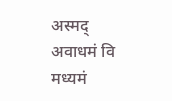अस्मद् अवाधमं वि मध्यमं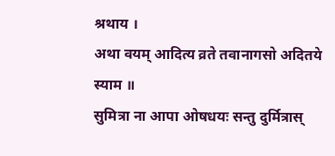श्रथाय ।
अथा वयम् आदित्य व्रते तवानागसो अदितये स्याम ॥
सुमित्रा ना आपा ओषधयः सन्तु दुर्मित्रास्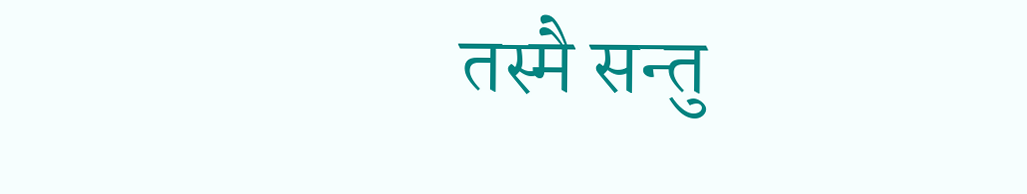तस्मै सन्तु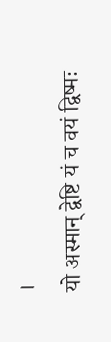।
यो अस्मान् द्वेष्टि यं च वयं द्विष्मः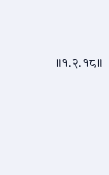॥१.२.१८॥